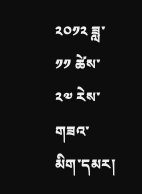༢༠༡༢ ཟླ་ ༡༡ ཚེས་ ༢༧ རེས་གཟའ་མིག་དམར།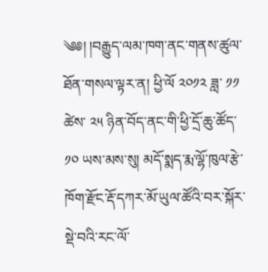༄༅། །བརྒྱུད་ལམ་ཁག་ནང་གནས་ཚུལ་ཐོན་གསལ་ལྟར་ན། ཕྱི་ལོ ༢༠༡༢ ཟླ་ ༡༡ ཚེས་ ༢༥ ཉིན་བོད་ནང་གི་ཕྱི་དྲོ་ཆུ་ཚོད་ ༡༠ ཡས་མས་སུ། མདོ་སྨད་རྨ་ལྷོ་ཁུལ་རྩེ་ཁོག་རྫོང་རྡོ་དཀར་མོ་ཡུལ་ཚོའི་བར་སྐོར་སྡེ་བའི་རང་ལོ་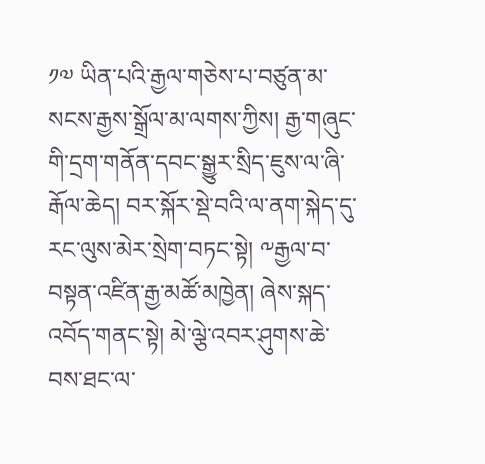༡༧ ཡིན་པའི་རྒྱལ་གཅེས་པ་བཙུན་མ་སངས་རྒྱས་སྒྲོལ་མ་ལགས་ཀྱིས། རྒྱ་གཞུང་གི་དྲག་གནོན་དབང་སྒྱུར་སྲིད་ཇུས་ལ་ཞི་རྒོལ་ཆེད། བར་སྐོར་སྡེ་བའི་ལ་ནག་སྐེད་དུ་རང་ལུས་མེར་སྲེག་བཏང་སྟེ། ༸རྒྱལ་བ་བསྟན་འཛིན་རྒྱ་མཚོ་མཁྱེན། ཞེས་སྐད་འབོད་གནང་སྟེ། མེ་ལྕེ་འབར་ཤུགས་ཆེ་བས་ཐང་ལ་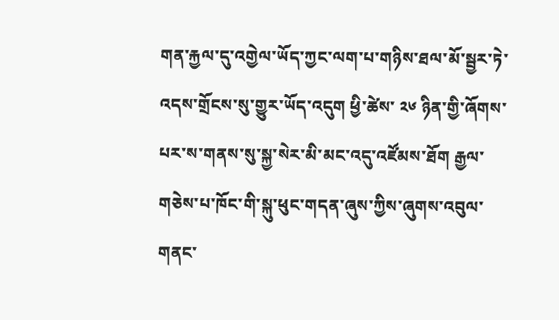གན་རྐྱལ་དུ་འགྱེལ་ཡོད་ཀྱང་ལག་པ་གཉིས་ཐལ་མོ་སྦྱར་ཏེ་འདས་གྲོངས་སུ་གྱུར་ཡོད་འདུག ཕྱི་ཚེས་ ༢༦ ཉིན་གྱི་ཞོགས་པར་ས་གནས་སུ་སྐྱ་སེར་མི་མང་འདུ་འཛོམས་ཐོག རྒྱལ་གཅེས་པ་ཁོང་གི་སྐུ་ཕུང་གདན་ཞུས་ཀྱིས་ཞུགས་འབུལ་གནང་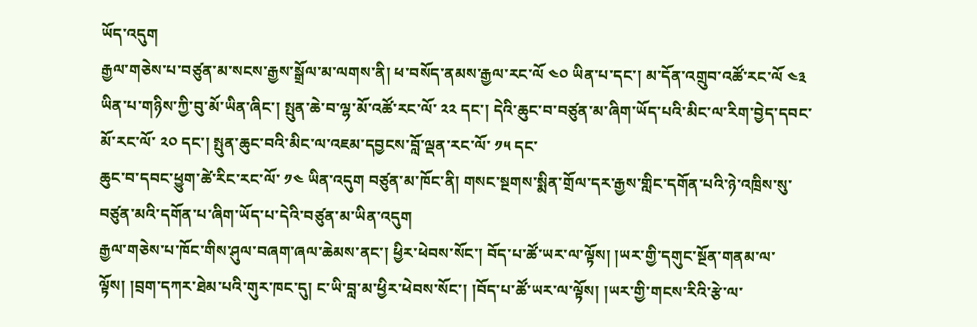ཡོད་འདུག
རྒྱལ་གཅེས་པ་བཙུན་མ་སངས་རྒྱས་སྒྲོལ་མ་ལགས་ནི། ཕ་བསོད་ནམས་རྒྱལ་རང་ལོ ༤༠ ཡིན་པ་དང་། མ་དོན་འགྲུབ་འཚོ་རང་ལོ ༤༣ ཡིན་པ་གཉིས་ཀྱི་བུ་མོ་ཡིན་ཞིང་། སྤུན་ཆེ་བ་ལྷ་མོ་འཚོ་རང་ལོ་ ༢༢ དང་། དེའི་ཆུང་བ་བཙུན་མ་ཞིག་ཡོད་པའི་མིང་ལ་རིག་བྱེད་དབང་མོ་རང་ལོ་ ༢༠ དང་། སྤུན་ཆུང་བའི་མིང་ལ་འཇམ་དབྱངས་བློ་ལྡན་རང་ལོ་ ༡༥ དང་
ཆུང་བ་དབང་ཕྱུག་ཚེ་རིང་རང་ལོ་ ༡༤ ཡིན་འདུག བཙུན་མ་ཁོང་ནི། གསང་སྔགས་སྨིན་གྲོལ་དར་རྒྱས་གླིང་དགོན་པའི་ཉེ་འཁྲིས་སུ་བཙུན་མའི་དགོན་པ་ཞིག་ཡོད་པ་དེའི་བཙུན་མ་ཡིན་འདུག
རྒྱལ་གཅེས་པ་ཁོང་གིས་ཤུལ་བཞག་ཞལ་ཆེམས་ནང་། ཕྱིར་ཕེབས་སོང་། བོད་པ་ཚོ་ཡར་ལ་ལྟོས། །ཡར་གྱི་དགུང་སྔོན་གནམ་ལ་ལྟོས། །བྲག་དཀར་ཐེམ་པའི་གུར་ཁང་དུ། ང་ཡི་བླ་མ་ཕྱིར་ཕེབས་སོང་། །བོད་པ་ཚོ་ཡར་ལ་ལྟོས། །ཡར་གྱི་གངས་རིའི་རྩེ་ལ་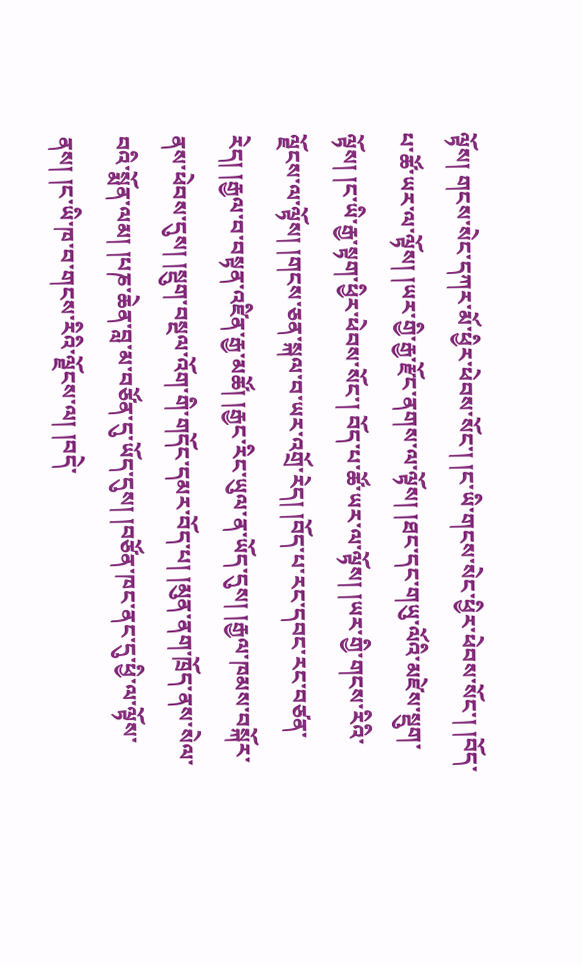ལྟོས། གངས་སེང་དཀར་མོ་ཕྱིར་ཕེབས་སོང་། །ང་ཡི་གངས་སེང་ཕྱིར་ཕེབས་སོང་། །བོད་པ་ཚོ་ཡར་ལ་ལྟོས། །ཡར་གྱི་རྒྱ་རྫོང་ནགས་ལ་ལྟོས། །ཐང་དང་གཡུ་ལོའི་མཛེས་སྡུག་ལྟོས། །ང་ཡི་རྒྱ་སྟག་ཕྱིར་ཕེབས་སོང་། བོད་པ་ཚོ་ཡར་ལ་ལྟོས། །ཡར་གྱི་གངས་རིའི་ལྗོངས་ལ་ལྟོས། །གངས་ཅན་སྐལ་བ་ཡར་འགྲོ་རེད། །བོད་པ་རང་དབང་རང་བཙན་རེད། །རྒྱལ་བ་བསྟན་འཛིན་རྒྱ་མཚོ། །རྒྱང་རིང་ཡུལ་ན་ཡོད་དུས། །རྒྱལ་ཁམས་བསྐོར་ནས་ཕེབས་དུས། །སྡུག་བསྔལ་འོག་གི་གདོང་དམར་བོད་པ། །མུན་ནག་ཁྲོད་ནས་སེལ་བའི་སྨོན་ལམ། །པཎ་ཆེན་བླ་མ་བཙོན་དུ་ཡོད་དུས། །བཙོན་ཁང་ནང་དུ་ཕྱི་ལ་ལྟོས་ནས། །ང་ཡི་ཁ་བ་གངས་རིའི་ལྗོངས་ལ། །བདེ་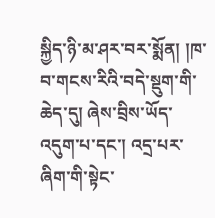སྐྱིད་ཉི་མ་ཤར་བར་སྨོན། །ཁ་བ་གངས་རིའི་བདེ་སྡུག་གི་ཆེད་དུ། ཞེས་བྲིས་ཡོད་འདུག་པ་དང་། འདྲ་པར་ཞིག་གི་སྟེང་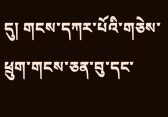དུ། གངས་དཀར་པོའི་གཅེས་ཕྲུག་གངས་ཅན་བུ་དང་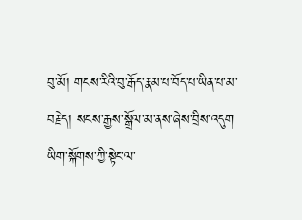བུ་མོ། གངས་རིའི་བུ་རྒོད་རྣམ་པ་བོད་པ་ཡིན་པ་མ་བརྗེད། སངས་རྒྱས་སྒྲོལ་མ་ནས་ཞེས་བྲིས་འདུག ཡིག་སྐོགས་ཀྱི་སྟེང་ལ་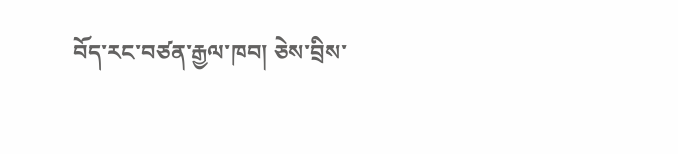བོད་རང་བཙན་རྒྱལ་ཁབ། ཅེས་བྲིས་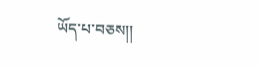ཡོད་པ་བཅས།།